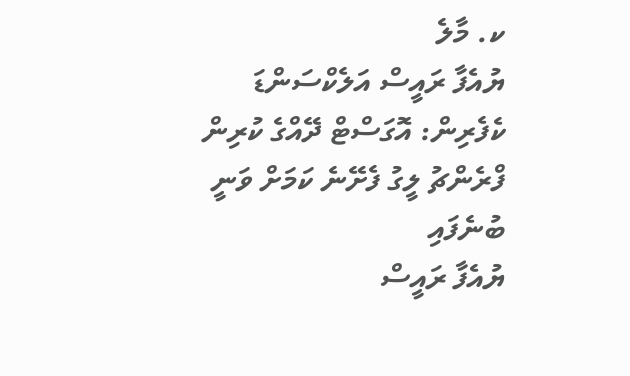ކ. މާލެ
ޔުއެފާ ރައީސް އަލެކްސަންޑަ ކެފެރިން: އޮގަސްޓް ދޭއްގެ ކުރިން ފްރެންޗު ލީގު ފެށޭނެ ކަމަށް ވަނީ ބުނެފައި
ޔުއެފާ ރައީސް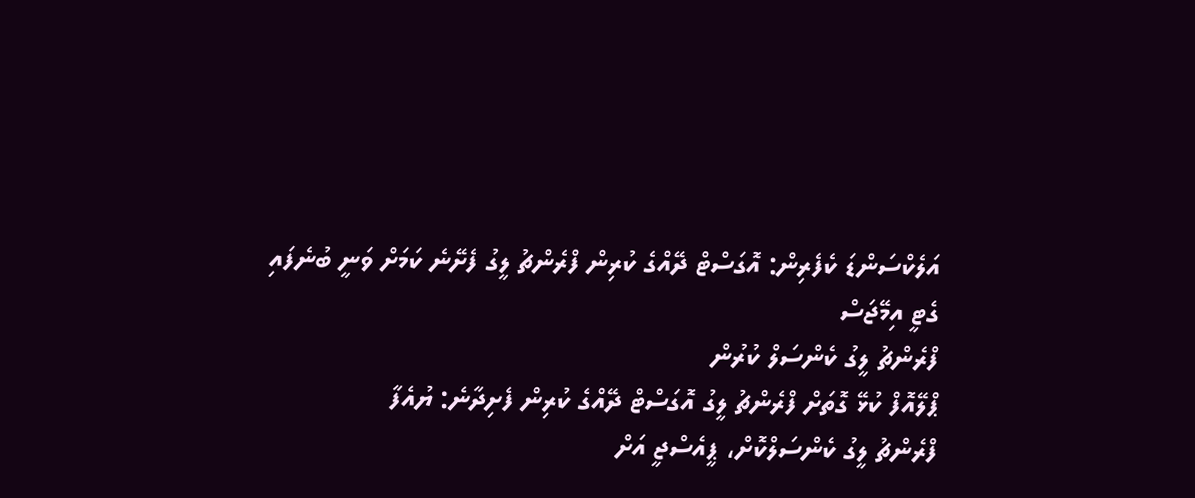އަލެކްސަންޑަ ކެފެރިން: އޮގަސްޓް ދޭއްގެ ކުރިން ފްރެންޗު ލީގު ފެށޭނެ ކަމަށް ވަނީ ބުނެފައި
ގެޓީ އިމޭޖަސް
ފްރެންޗު ލީގު ކެންސަލް ކުރުން
ޕްލޭއޮފް ކުޅޭ ގޮތަށް ފްރެންޗު ލީގު އޮގަސްޓް ދޭއްގެ ކުރިން ފެށިދާނެ: ޔުއެފާ
ފްރެންޗު ލީގު ކެންސަލްކޮށް، ޕީއެސްޖީ އަށް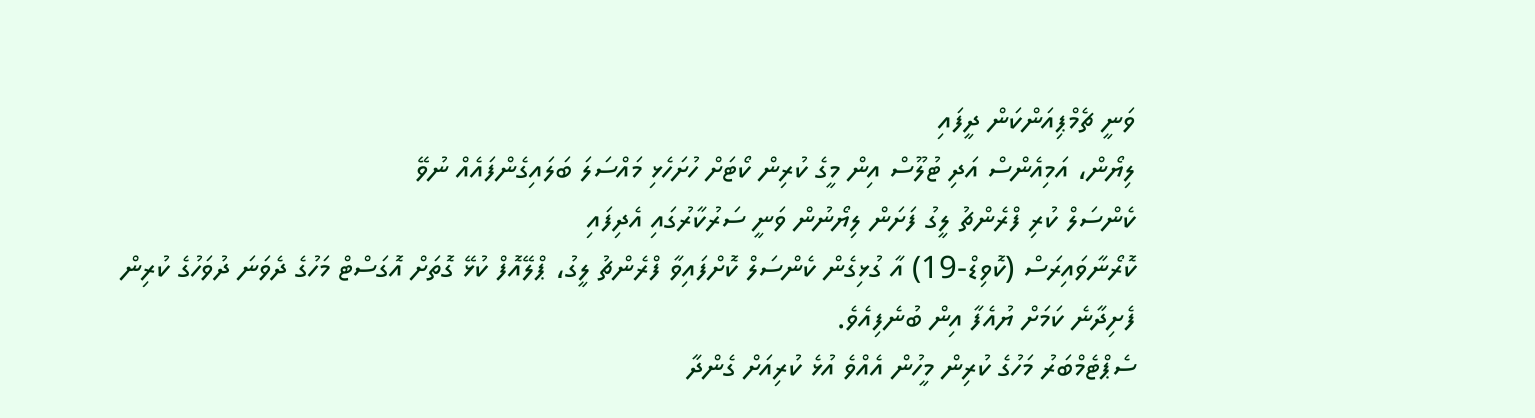ވަނީ ޗެމްޕިއަންކަން ދީފައި
ލިޔޯން، އަމިއެންސް އަދި ޓުލޫސް އިން މީގެ ކުރިން ކޯޓަށް ހުށަހެޅި މައްސަލަ ބަލައިގެންފައެއް ނުވޭ
ކެންސަލް ކުރި ފްރެންޗު ލީގު ފަށަން ލިޔޯނުން ވަނީ ސަރުކާރުގައި އެދިފައި
ކޮރޯނާވައިރަސް (ކޮވިޑް-19) އާ ގުޅިގެން ކެންސަލް ކޮށްފައިވާ ފްރެންޗު ލީގު، ޕްލޭއޮފް ކުޅޭ ގޮތަށް އޮގަސްޓް މަހުގެ ދެވަނަ ދުވަހުގެ ކުރިން ފެށިދާނެ ކަމަށް ޔުއެފާ އިން ބުނެފިއެވެ.
ސެޕްޓެމްބަރު މަހުގެ ކުރިން މީހުން އެއްވެ އުޅެ ކުރިއަށް ގެންދާ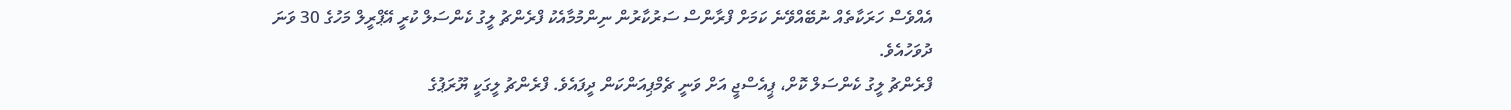އެއްވެސް ހަރަކާތެއް ނުބޭއްވޭނެ ކަމަށް ފްރާންސް ސަރުކާރުން ނިންމުމާއެކު ފްރެންޗު ލީގު ކެންސަލް ކުރީ އޭޕްރީލް މަހުގެ 30 ވަނަ ދުވަހުއެވެ.
ފްރެންޗު ލީގު ކެންސަލް ކޮށް، ޕީއެސްޖީ އަށް ވަނީ ޗެމްޕިއަންކަން ދީފައެވެ. ފްރެންޗު ލީގަކީ ޔޫރަޕުގެ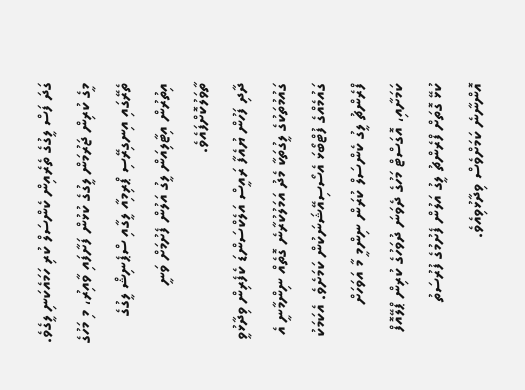ގަދަ ފަސް ލީގުގެ ތެރެއިން ކެންސަލް ކުރި ހަމައެކަނި ލީގެވެ. މީގެ ކުރިން ޖަރުމަން ލީގުގެ ކުޅުން ފަށާފައި ވާއިރު، މި މަހުގެ ތެރޭގައި އިނގިރޭސި ޕްރިމިއާ ލީގާއި ސްޕެނިޝް ލީގުގެ އިތުރުން އިޓާލިއަން ލީގު އަލުން ފެށުމަށް ވަނީ ތާވަލުކޮށްފައެވެ.
ދާދި ފަހުން ޔުއެފާ ރައީސް އަލެކްސަންޑަ ކެފެރިން ވިދާޅުވީ ގައުމުތަކުގެ ލީގުތަކާ މެދު އަމަލުކުރާނެ ގޮތެއް ނިންމާނީ އެ ގައުމެއްގެ ފުޓްބޯޅަ އެސޯސިއޭޝަނަކުން ކަމަށެވެ. އެކަމަކު ފްރެންޗު ލީގު ކެންސަލް ކުރަން ނިންމީ މާ އަވަހަށް ކަމަށާއި، އޮގަސްޓް މަހުގެ ދެވަނަ ދުވަހުގެ ކުރިން ޕްލޭއޮފް ކުޅޭ ގޮތަށް ފްރެންޗު ލީގު އަލުން ފެށުމުގެ ފުރުސަތު އޮންނާނެ ކަމަށްވެސް ވިދާޅުވިއެވެ.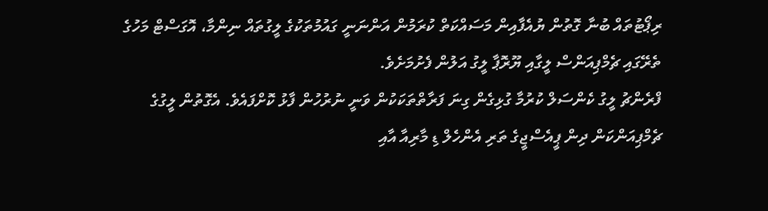ރިޕޯޓުތައް ބުނާ ގޮތުން ޔުއެފާއިން މަސައްކަތް ކުރަމުން އަންނަނީ ގައުމުތަކުގެ ލީގުތައް ނިންމާ، އޮގަސްޓް މަހުގެ ތެރޭގައި ޗެމްޕިއަންސް ލީގާއި ޔޫރޮޕާ ލީގު އަލުން ފެށުމަށެވެ.
ފްރެންޗު ލީގު ކެންސަލް ކުރުމާ ގުޅިގެން ގިނަ ފަރާތްތަކަކުން ވަނީ ނުރުހުން ފާޅު ކޮށްފައެވެ. އެގޮތުން ލީގުގެ ޗެމްޕިއަންކަން ދިން ޕީއެސްޖީގެ ތަރި އެންހެލް ޑި މާރިއާ އާއި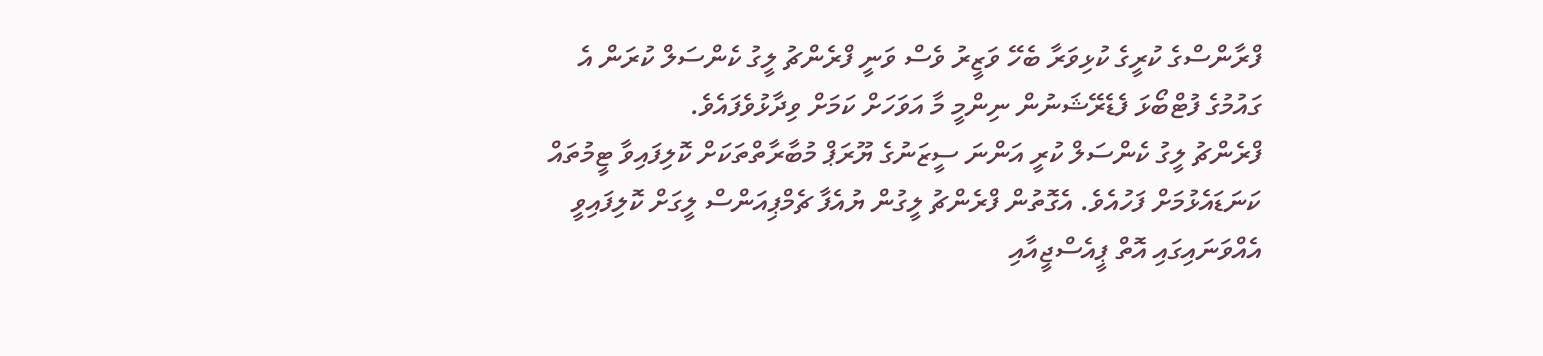ފްރާންސްގެ ކުރީގެ ކުޅިވަރާ ބެހޭ ވަޒީރު ވެސް ވަނީ ފްރެންޗު ލީގު ކެންސަލް ކުރަން އެ ގައުމުގެ ފުޓްބޯޅަ ފެޑެރޭޝަނުން ނިންމީ މާ އަވަހަށް ކަމަށް ވިދާޅުވެފައެވެ.
ފްރެންޗު ލީގު ކެންސަލް ކުރީ އަންނަ ސީޒަނުގެ ޔޫރަޕް މުބާރާތްތަކަށް ކޮލިފައިވާ ޓީމުތައް ކަނަޑައެޅުމަށް ފަހުއެވެ. އެގޮތުން ފްރެންޗު ލީގުން ޔުއެފާ ޗެމްޕިއަންސް ލީގަށް ކޮލިފައިވީ އެއްވަނައިގައި އޮތް ޕީއެސްޖީއާއި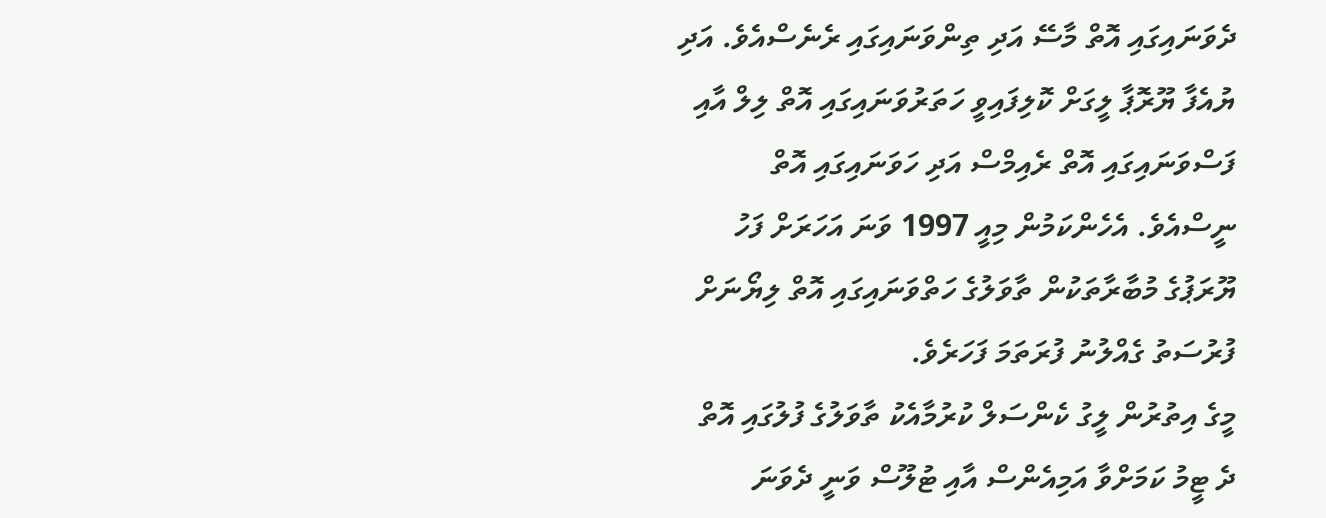ދެވަނައިގައި އޮތް މާސޭ އަދި ތިންވަނައިގައި ރެނެސްއެވެ. އަދި ޔުއެފާ ޔޫރޮޕާ ލީގަށް ކޮލިފައިވީ ހަތަރުވަނައިގައި އޮތް ލިލް އާއި ފަސްވަނައިގައި އޮތް ރެއިމްސް އަދި ހަވަނައިގައި އޮތް ނީސްއެވެ. އެހެންކަމުން މިއީ 1997 ވަނަ އަހަރަށް ފަހު ޔޫރަޕުގެ މުބާރާތަކުން ތާވަލުގެ ހަތްވަނައިގައި އޮތް ލިޔޯނަށް ފުރުސަތު ގެއްލުނު ފުރަތަމަ ފަހަރެވެ.
މީގެ އިތުރުން ލީގު ކެންސަލް ކުރުމާއެކު ތާވަލުގެ ފުލުގައި އޮތް ދެ ޓީމު ކަމަށްވާ އަމިއެންސް އާއި ޓުލޫސް ވަނީ ދެވަނަ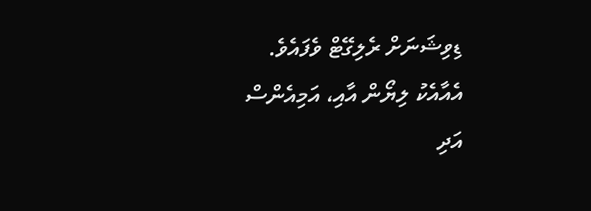ޑިވިޝަނަށް ރެލިގޭޓް ވެފައެވެ.
އެއާއެކު ލިޔޯން އާއި، އަމިއެންސް އަދި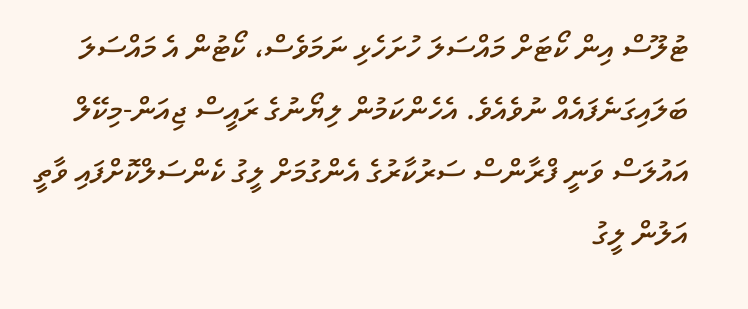ޓުލޫސް އިން ކޯޓަށް މައްސަލަ ހުށަހެޅި ނަމަވެސް، ކޯޓުން އެ މައްސަލަ ބަލައިގަނެފައެއް ނުވެއެވެ. އެހެންކަމުން ލިޔޯނުގެ ރައީސް ޖިއަން-މިކޭލް އައުލަސް ވަނީ ފްރާންސް ސަރުކާރުގެ އެންގުމަށް ލީގު ކެންސަލްކޮށްފައި ވާތީ އަލުން ލީގު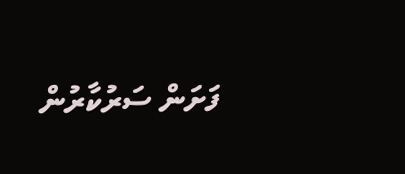ފަށަން ސަރުކާރުން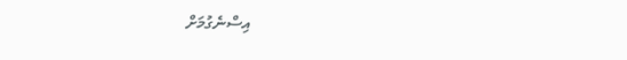އިސްނެގުމަށް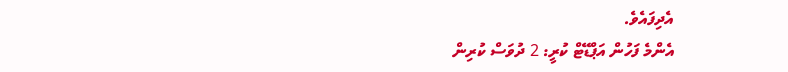އެދިފައެވެ.
އެންމެ ފަހުން އަޕްޑޭޓް ކުރީ: 2 ދުވަސް ކުރިން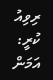ރިވިއު ކުރީ: އަމަން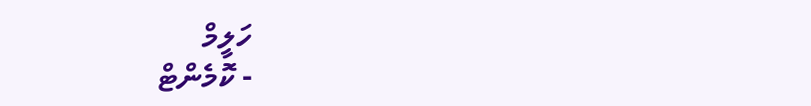ހަލީމް
- ކޮމެންޓް